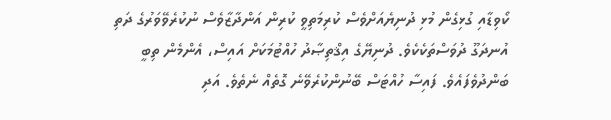ކޯވިޑާއި ގުޅިގެން މުޅި ދުނިޔެއަށްވެސް ކުރިމަތިވީ ކުރިން އަންދާޒާވެސް ނުކުރެވޭވަރުގެ ދަތި އުނދަގޫ ދުވަސްތަކެކެވެ. ދުނިޔޭގެ އިޤްތިޞާދު ހުއްޓުމަކަށް އައިސް، އެންމެން ތިބީ ބަންދުވެފައެވެ. ފައިސާ ހުއްޓަސް ބޭނުންކުރެވޭނެ ގޮތެއް ނެތެވެ. އަދި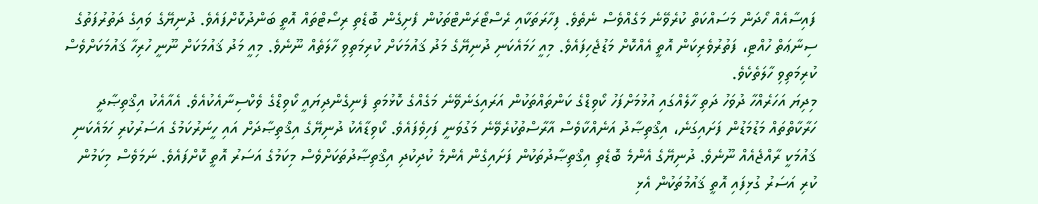ފައިސާއެއް ހޯދަން މަސައްކަތް ކުރެވޭނެ މަގެއްވެސް ނެތެވެ. ފިހާރަތަކާއި ރެސްޓޯރަންޓްތަކުން ފެށިގެން ބޮޑެތި ރިސޯޓްތައް އޮތީ ބަންދުކޮށްފައެވެ. ދުނިޔޭގެ ވައިގެ ދަތުރުފަތުގެ ސިނާޢަތް ހުއްޓި، ފަތުރުވެރިކަން އޮތީ އެއްކޮށް މަޑުޖެހިފައެވެ. މިއީ ހަމައެކަނި ދުނިޔޭގެ މަދު ޤައުމަކަށް ކުރިމަތިވި ހާލަތެއް ނޫނެވެ. މިއީ މަދު ޤައުމަކަށް ނޫނީ ހުރިހާ ޤައުމަކަށްވެސް ކުރިމަތިވި ހާލަތެކެވެ.
މިދިޔަ އަހަރެއްހާ ދުވަހު ދަތި ހާލެއްގައި އުޅުމަށްފަހު ކޯވިޑްގެ ކަންތައްތަކުން އަރައިގަނެވޭނެ މަގެއްގެ ކޮޅުމަތި ފެނިގެންދިޔައީ ކޯވިޑްގެ ވެކްސިނާއެކުއެވެ. އެއާއެކު އިޤްތިޞާދީ ހަރާކާތްތައް މަޑުމަޑުން ފަށައިގަނެ، އިޤްތިޞާދު އަނެއްކާވެސް އާރާސްތުކުރެވޭނެ މަގުވަނީ ފަހިވެފައެވެ. ކޯވިޑާއެކު ދުނިޔޭގެ އިޤްތިޞާދަށް އައި ހީނަރުކަމުގެ އަސަރުކުރި ހަމައެކަނި ޤައުމަކީ ރާއްޖެއެއް ނޫނެވެ. ދުނިޔޭގެ އެންމެ ބޮޑެތި އިޤްތިޞާދުތަކުން ފަށައިގެން އެންމެ ކުދިކުދި އިޤްތިޞާދުތަކަށްވެސް މިކަމުގެ އަސަރު އޮތީ ކޮށްފައެވެ. ނަމަވެސް މިކަމުން ކުރި އަސަރު ގުޅިފައި އޮތީ ޤައުމުތަކުން އެޅި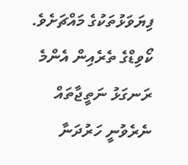ފިޔަވަޅުތަކުގެ މައްޗަށެވެ.
ކޯވިޑްގެ ތެރެއިން އެންމެ ރަނގަޅު ނަތީޖާތައް ނެރެވުނީ ހަރުދަނާ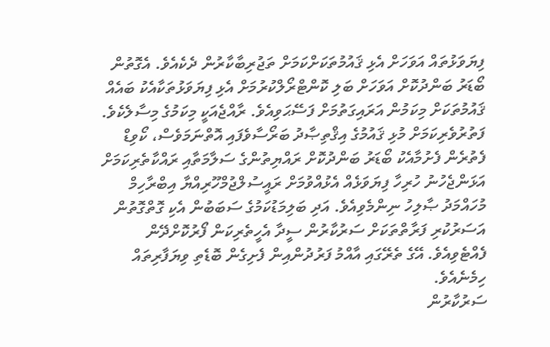ފިޔަވަޅުތައް އަވަހަށް އެޅި ޤައުމުތަކަށްކަމަށް ތަޖުރިބާކާރުން ދެކެއެވެ. އެގޮތުން ބޯޑަރު ބަންދުކޮށް އަވަހަށް ބަލި ކޮންޓްރޯލްކުރުމަށް އެޅި ފިޔަވަޅުތަކާއެކު ބައެއް ޤައުމުތަކަށް މިކަމުން އަރައިގަތުމަށް ފަސޭޙަވިއެވެ. ރާއްޖެއަކީ މިކަމުގެ މިސާލެކެވެ.
ފަތުރުވެރިކަމަށް މުޅި ޤައުމުގެ އިޤްތިޞާދު ބަރޯސާވެފައި އޮތްނަމަވެސް، ކޯވިޑް ފެތުރެން ފެށުމާއެކު ބޯޑަރު ބަންދުކޮށް ރައްޔިތުންގެ ސަލާމަތާއި ރައްކާތެރިކަމަށް އަޅަންޖެހުނު ހުރިހާ ފިޔަވަޅެއް އެޅުއްވުމަށް ރައީސުލްޖުމްހޫރިއްޔާ އިބްރާހިމް މުހައްމަދު ޞާލިހު ނިންމެވިއެވެ. އަދި ބަލިމަޑުކަމުގެ ސަބަބުން އެކި ގޮތްގޮތުން އަސަރުކުރި ފަރާތްތަކަށް ސަރުކާރުން ސީދާ އެހީތެރިކަން ފޯރުކޮށްދޭން ފެއްޓެވިއެވެ. އޭގެ ތެރޭގައި އާއްމު ފަރުދުންއިން ފެށިގެން ބޮޑެތި ވިޔަފާރިތައް ހިމެނެއެވެ.
ސަރުކާރުން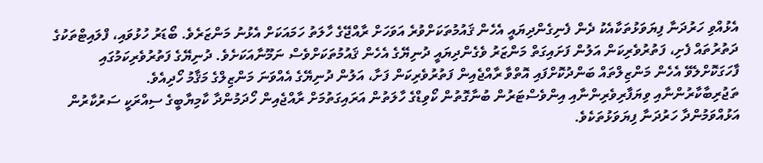އެޅުއްވި ހަރުދަނާ ފިޔަވަޅުތަކާއެކު ދެން ފެނިގެންދިޔައީ އެހެން ޤައުމުތަކަށްވުރެ އަވަހަށް ރާއްޖޭގެ ހާލަތު ހަމައަކަށް އެޅުނު މަންޒަރެވެ. ބޯޑަރު ހުޅުވައި، ފްލައިޓްތަކުގެ ދަތުރުތައް ފެށި، ފަތުރުވެރިކަން އަލުން ފަށައިގަތް މަންޒަރު ވެގެންދިޔައީ ދުނިޔޭގެ އެހެން ޤައުމުތަކަށްވެސް ނަމޫނާއަކަށެވެ. ދުނިޔޭގެ ފަތުރުވެރިކަމުގައި ފާހަގަކޮށްލެވޭ އެހެން މަންޒިލްތައް ބަންދުކޮށްފައި އޮތްވާ ރާއްޖެއިން ފަތުރުވެރިކަން ފަށާ، އަލުން ދުނިޔޭގެ އެއްވަނަ މަންޒިލްގެ މަޤާމު ހޯދިއެވެ.
ތަޖުރިބާކާރުންނާއި ވިޔަފާރިވެރިންނާއި އިންވެސްޓަރުން ބުނާގޮތުން ކޯވިޑްގެ ހާލަތުން އަރައިގަތުމަށް ރާއްޖެއިން ހޯދަމުންދާ ކާމިޔާބީގެ ސިއްރަކީ ސަރުކާރުން އަޅުއްވަމުންދާ ހަރުދަނާ ފިޔަވަޅުތަކެވެ.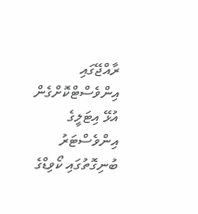ރާއްޖޭގައި އިންވެސްޓްކޮށްގެން އުޅޭ އިޓަލީގެ އިންވެސްޓަރު ބުނިގޮތުގައި ކޯވިޑްގެ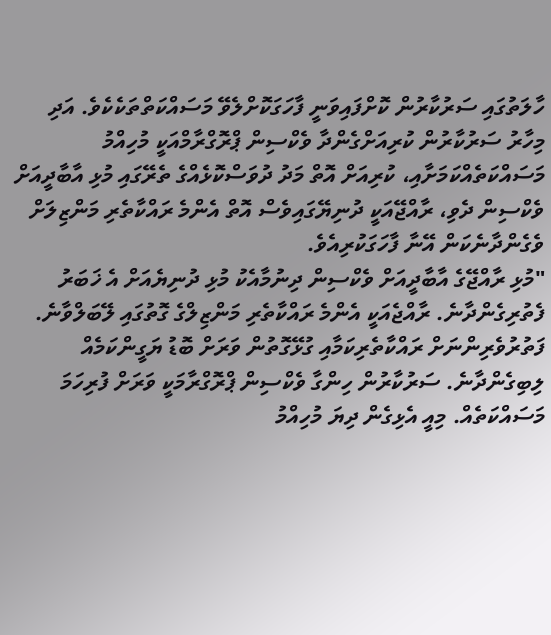ހާލަތުގައި ސަރުކާރުން ކޮށްފައިވަނީ ފާހަގަކޮށްލެވޭ މަސައްކަތްތަކެކެވެ. އަދި މިހާރު ސަރުކާރުން ކުރިއަށްގެންދާ ވެކްސިން ޕްރޮގްރާމްއަކީ މުހިއްމު މަސައްކަތެއްކަމަށާއި، ކުރިއަށް އޮތް މަދު ދުވަސްކޮޅެއްގެ ތެރޭގައި މުޅި އާބާދީއަށް ވެކްސިން ދެވި، ރާއްޖޭއަކީ ދުނިޔޭގައިވެސް އޮތް އެންމެ ރައްކާތެރި މަންޒިލަށް ވެގެންދާނެކަން އޭނާ ފާހަގަކުރިއެވެ.
"މުޅި ރާއްޖޭގެ އާބާދީއަށް ވެކްސިން ދިނުމާއެކު މުޅި ދުނިޔެއަށް އެ ޚަބަރު ފެތުރިގެންދާނެ. ރާއްޖެއަކީ އެންމެ ރައްކާތެރި މަންޒިލްގެ ގޮތުގައި ލޭބަލްވާނެ. ފަތުރުވެރިންނަށް ރައްކާތެރިކަމާއި ގުޅޭގޮތުން ވަރަށް ބޮޑު ޔަގީންކަމެއް ލިބިގެންދާނެ. ސަރުކާރުން ހިންގާ ވެކްސިން ޕްރޮގްރާމަކީ ވަރަށް ފުރިހަމަ މަސައްކަތެއް. މިއީ އެޅިގެން ދިޔަ މުހިއްމު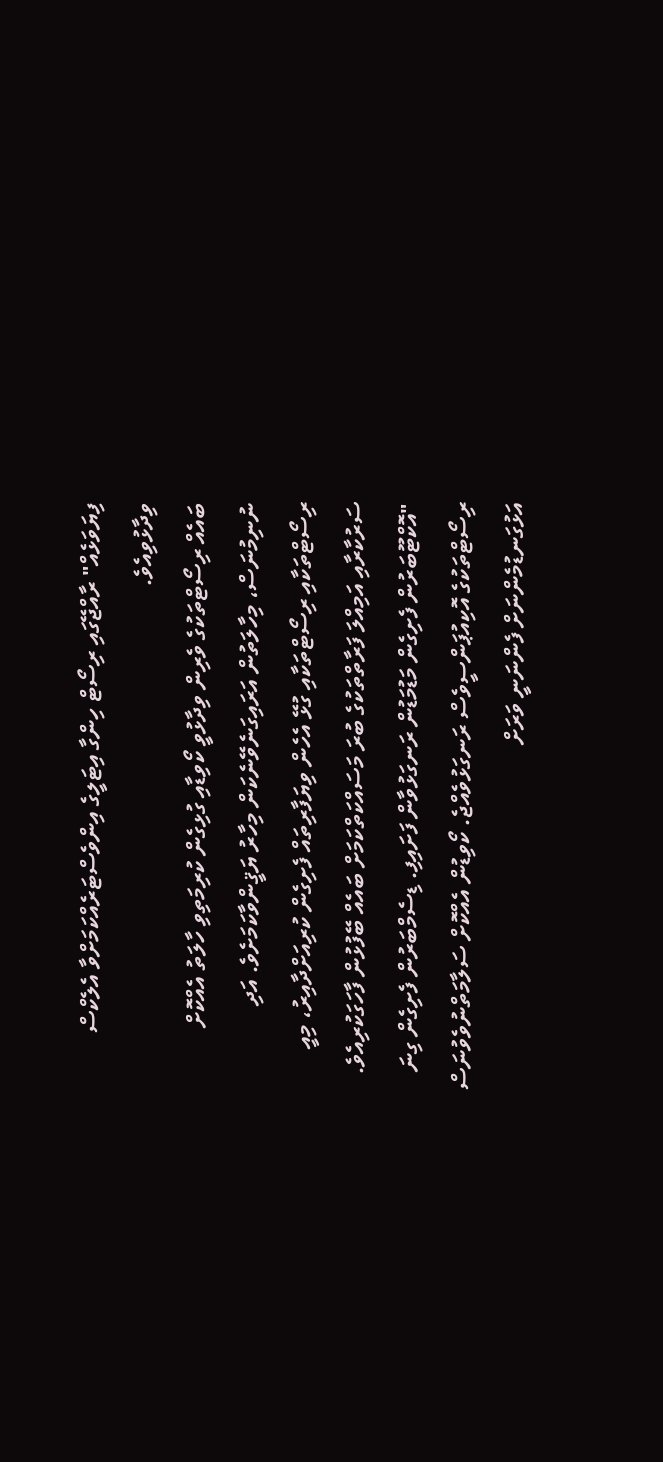ފިޔަވަޅެއް" ރާއްޖޭގައި ރިސޯޓް ހިންގާ އިޓަލީގެ އިންވެސްޓަރެއްކަމަށްވާ އެލެކްސް ވިދާޅުވިއެވެ.
ބައެއް ރިސޯޓްތަކުގެ ވެރިން ވިދާޅުވީ ކޯވިޑާއި ގުޅިގެން ކުރިމަތިވި ހާލަތު އެއްކޮށް ނުނިމުނަސް، މިހާލަތުން އަރައިގަނެވޭނެކަން މިހާރު ޔަޤީންވާކަމަށެވެ. އަދި ރިސޯޓްތަކާއި ރިސޯޓްތަކާއި ގުޅޭ އެހެން ވިޔަފާރިތައް ފެށިގެން ކުރިއަށްދާއިރު، މިއީ ސަރުކާރާއި އަމިއްލަ ފަރާތްތަކުގެ ބުރަ މަސައްކަތްކަމަށް ބައެއް ބޭފުޅުން ފާހަގަކުރިއެވެ.
"އޮކްޓޫބަރުން ފެށިގެން މަޑުމަޑުން ރަނގަޅުވާން ފަށައިފި. ޑިސެމްބަރުން ފެށިގެން ގިނަ ރިސޯޓްތަކުގެ އޮކިއުޕަންސީވެސް ރަނގަޅުވެއްޖެ. ކޯވިޑުން އެއްކޮށް ސަލާމަތްނުވެވުނަސް އަޅުގަނޑުމެންނަށް ފެންނަނީ ވަރަށް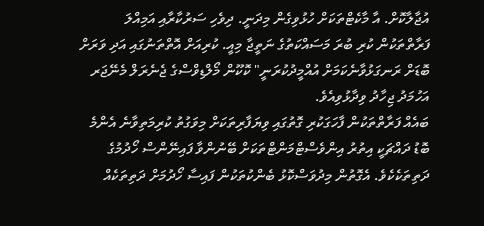އުޖާލާކޮށް. އާ މާކެޓްތަކަށް ހުޅުވިގެން މިދަނީ. ދިވެހި ސަރުކާރާއި އަމިއްލަ ފަރާތްތަކުން ކުރި ބުރަ މަސައްކަތުގެ ނަތީޖާ މިއީ. ކުރިއަށް އޮތްތަނުގައި އަދި ވަރަށް ބޮޑަށް ރަނގަޅުވާނެކަމަށް އުއްމީދުކުރަނީ" ކޮކޫން މޯލްޑިވްސްގެ ޖެނެރަލް މެނޭޖަރ އަހުމަދު ޖިހާދު ވިދާޅުވިއެވެ.
ބައެއް ފަރާތްތަކުން ފާހަގަކުރި ގޮތުގައި ވިޔަފާރިތަކަށް މިވަގުތު ކުރިމަތިވާނެ އެންމެ ބޮޑު ދައްޗަކީ އިތުރު އިންވެސްޓްމަންޓްތަކަށް ބޭނުންވާ ފައިނޭންސް ހޯދުމުގެ ދަތިތަކެކެވެ. އެގޮތުން މިދުވަސްކޮޅު ބެންކުތަކުން ފައިސާ ހޯދުމަށް ދަތިތަކެއް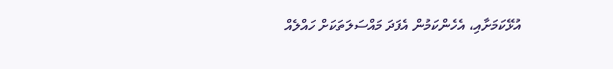އުޅޭކަމަށާއި، އެހެންކަމުން އެފަދަ މައްސަލަތަކަށް ހައްލެއް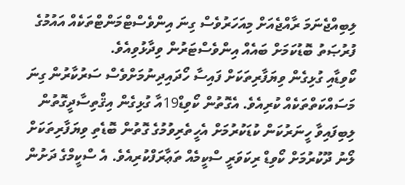ލިބިއްޖެނަމަ ރާއްޖެއަށް މިއަހަރުވެސް ގިނަ އިންވެސްޓްމަންޓްތަކެއް އައުމުގެ ފުރުޞަތު ބޮޑުކަމަށް ބައެއް އިންވެސްޓަރުން ވިދާޅުވިއެވެ.
ކޯވިޑާއި ގުޅިގެން ވިޔަފާރިތަކަށް ފައިސާ ހޯދައިދިނުމަށްވެސް ސަރުކާރުން ގިނަ މަސައްކަތްތަކެއް ކުރިއެވެ. އެގޮތުން ކޯވިޑް19އާ ގުޅިގެން އިޤްތިސާދީގޮތުން ލިބިފައިވާ ހީނަރުކަން ކުޑަކުރުމަށް އެހީތެރިވުމުގެ ގޮތުން ބޮޑެތި ވިޔަފާރިތަކަށް ލޯނު ދޫކުރުމަށް ކޯވިޑް ރިކަވަރީ ސްކީމެއް ތަޢާރަފްކުރިއެވެ. އެ ސްކީމްގެ ދަށުން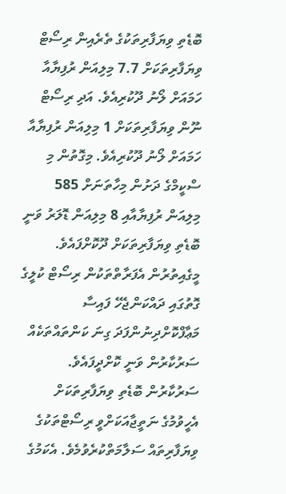ބޮޑެތި ވިޔަފާރިތަކުގެ ތެރެއިން ރިސޯޓް ވިޔަފާރިތަކަށް 7.7 މިލިއަން ރުފިޔާއާ ހަމައަށް ލޯނު ދޫކުރިއެވެ. އަދި ރިސޯޓް ނޫން ވިޔަފާރިތަކަށް 1 މިލިއަން ރުފިޔާއާ ހަމައަށް ލޯނު ދޫކުރިއެވެ. މިގޮތުން މި ސްކީމްގެ ދަށުން މިހާތަނަށް 585 މިލިއަން ރުފިޔާއާއި 8 މިލިއަން ޑޮލަރު ވަނީ ބޮޑެތި ވިޔަފާރިތަކަށް ދޫކޮށްފައެވެ.
މީގެއިތުރުން އެފަރާތްތަކުން ރިސޯޓް ކުލީގެ ގޮތުގައި ދައްކަންޖެހޭ ފައިސާ މަޢާފްކޮށްދިނުންފަދަ ގިނަ ކަންތައްތަކެއް ސަރުކާރުން ވަނީ ކޮށްދީފައެވެ.
ސަރުކާރުން ބޮޑެތި ވިޔަފާރިތަކަށް އެހީވުމުގެ ނަތީޖާއަކަށްވީ ރިސޯޓްތަކުގެ ވިޔަފާރިތައް ސަލާމަތްކުރެވުމެވެ. އެކަމުގެ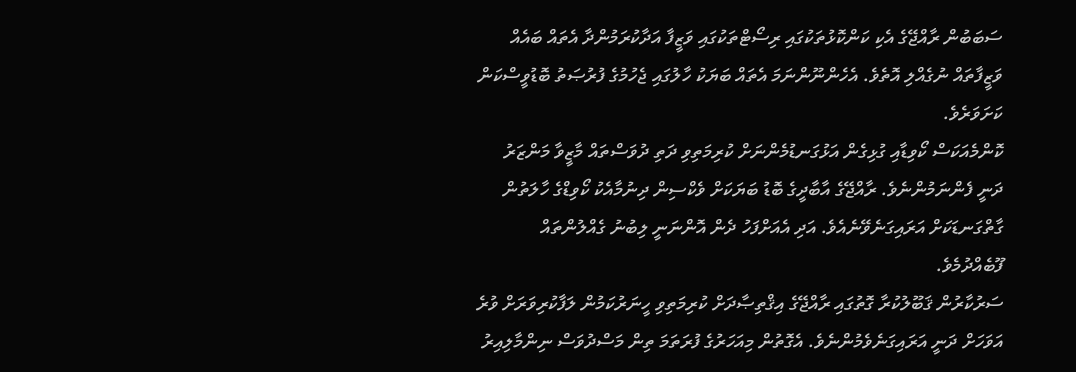ސަބަބުން ރާއްޖޭގެ އެކި ކަންކޮޅުތަކުގައި ރިސޯޓްތަކުގައި ވަޒީފާ އަދާކުރަމުންދާ އެތައް ބައެއް ވަޒީފާތައް ނުގެއްލި އޮތެވެ. އެހެންނޫންނަމަ އެތައް ބަޔަކު ހާލުގައި ޖެހުމުގެ ފުރުޞަތު ބޮޑުވީސްކަން ކަށަވަރެވެ.
ކޮންމެއަކަސް ކޯވިޑާއި ގުޅިގެން އަޅުގަނޑުމެންނަށް ކުރިމަތިވި ދަތި ދުވަސްތައް މާޒީވާ މަންޒަރު ދަނީ ފެންނަމުންނެވެ. ރާއްޖޭގެ އާބާދީގެ ބޮޑު ބަޔަކަށް ވެކްސިން ދިނުމާއެކު ކޯވިޑްގެ ހާލަތުން ގާތްގަނޑަކަށް އަރައިގަނެވޭނެއެވެ. އަދި އެއަށްފަހު ދެން އޮންނަނީ ލިބުނު ގެއްލުންތައް ފޫބެއްދުމެވެ.
ސަރުކާރުން ޤަބޫލުކުރާ ގޮތުގައި ރާއްޖޭގެ އިޤްތިޞާދަށް ކުރިމަތިވި ހީނަރުކަމުން ލަފާކުރިވަރަށް ވުރެ އަވަހަށް ދަނީ އަރައިގަނެވެމުންނެވެ. އެގޮތުން މިއަހަރުގެ ފުރަތަމަ ތިން މަސްދުވަސް ނިންމާލިއިރު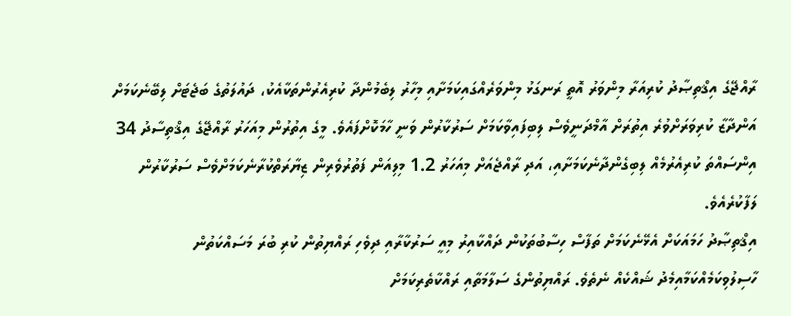ރާއްޖޭގެ އިޤްތިޞާދު ކުރިއަރާ މިންވަރު އޮތީ ރަނގަޅު މިންވަރެއްގައިކަމަށާއި މިހާރު ލިބެމުންދާ ކުރިއެރުންތަކާއެކު، ދައުލަތުގެ ބަޖެޓަށް ލިބޭނެކަމަށް އަންދާޒާ ކުރިވަރަށްވުރެ އިތުރަށް އާމްދަނީވެސް ލިބިފައިވާކަމަށް ސަރުކާރުން ވަނީ ހާމަކޮށްފައެވެ. މީގެ އިތުރުން މިއަހަރު ރާއްޖޭގެ އިޤްތިސާދު 34 އިންސައްތަ ކުރިއެރުމެއް ލިބިގެންދާނެކަމަށާއި، އަދި ރާއްޖެއަށް މިއަހަރު 1.2 މިލިއަން ފަތުރުވެރިން ޒިޔާރަތްކުރާނެކަމަށްވެސް ސަރުކާރުން ލަފާކުރެއެވެ.
އިޤްތިޞާދު ހަމައަކަށް އެޅޭނެކަމަށް ތަފާސް ހިސާބުތަކުން ދައްކާއިރު މިއީ ސަރުކާރާއި ދިވެހި ރައްޔިތުން ކުރި ބުރަ މަސައްކަތުން ހާސިލުވިކަމެއްކަމާއިމެދު ޝައްކެއް ނެތެވެ. ރައްޔިތުންގެ ސަލާމަތާއި ރައްކާތެރިކަމަށް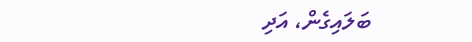ބަލައިގެން، އަދި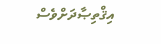އިޤްތިޞާދަށްވެސް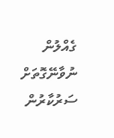ގެއްލުން ނުވާނޭގޮތަށް ސަރުކާރުން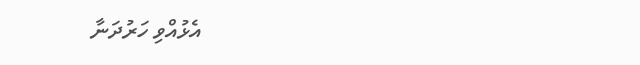އެޅުއްވި ހަރުދަނާ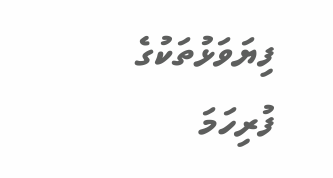ފިޔަވަޅުތަކުގެ ފުރިހަމަ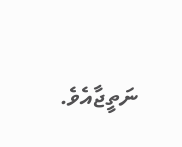ނަތީޖާއެވެ.